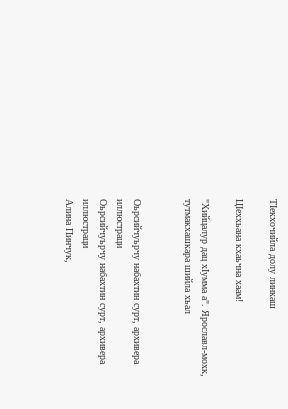ТIекхочийла долу линкаш

ЦIеххьана кхаьчна хаам!

"Хийцалур дац хIумма а". Ярославл-мохк, тутмакхашкара шийла хьал


Оьрсийчуьрчу набахтин сурт, архивера иллюстраци
Оьрсийчуьрчу набахтин сурт, архивера иллюстраци
Алина Пинчук,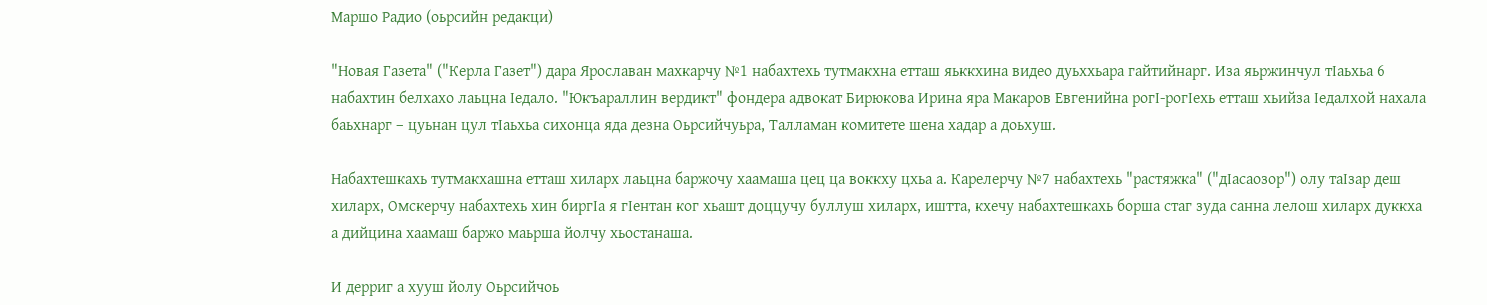Маршо Радио (оьрсийн редакци)

"Новая Газета" ("Керла Газет") дара Ярославан махкарчу №1 набахтехь тутмакхна етташ яьккхина видео дуьххьара гайтийнарг. Иза яьржинчул тIаьхьа 6 набахтин белхахо лаьцна Iедало. "Юкъараллин вердикт" фондера адвокат Бирюкова Ирина яра Макаров Евгенийна рогI-рогIехь етташ хьийза Iедалхой нахала баьхнарг – цуьнан цул тIаьхьа сихонца яда дезна Оьрсийчуьра, Талламан комитете шена хадар а доьхуш.

Набахтешкахь тутмакхашна етташ хиларх лаьцна баржочу хаамаша цец ца воккху цхьа а. Карелерчу №7 набахтехь "растяжка" ("дIасаозор") олу таIзар деш хиларх, Омскерчу набахтехь хин биргIа я гIентан ког хьашт доццучу буллуш хиларх, иштта, кхечу набахтешкахь борша стаг зуда санна лелош хиларх дуккха а дийцина хаамаш баржо маьрша йолчу хьостанаша.

И дерриг а хууш йолу Оьрсийчоь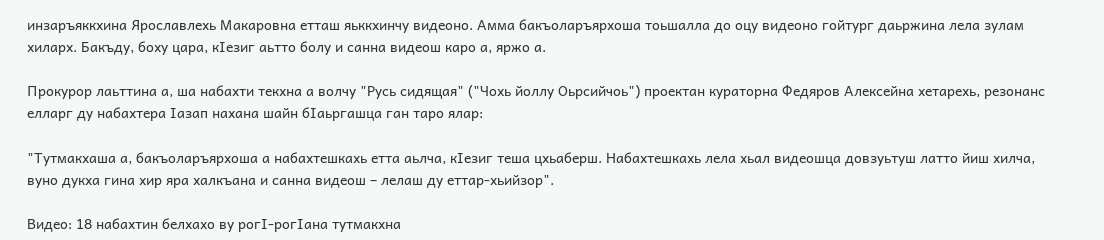инзаръяккхина Ярославлехь Макаровна етташ яьккхинчу видеоно. Амма бакъоларъярхоша тоьшалла до оцу видеоно гойтург даьржина лела зулам хиларх. Бакъду, боху цара, кIезиг аьтто болу и санна видеош каро а, яржо а.

Прокурор лаьттина а, ша набахти текхна а волчу "Русь сидящая" ("Чохь йоллу Оьрсийчоь") проектан кураторна Федяров Алексейна хетарехь, резонанс елларг ду набахтера Iазап нахана шайн бIаьргашца ган таро ялар:

"Тутмакхаша а, бакъоларъярхоша а набахтешкахь етта аьлча, кIезиг теша цхьаберш. Набахтешкахь лела хьал видеошца довзуьтуш латто йиш хилча, вуно дукха гина хир яра халкъана и санна видеош – лелаш ду еттар-хьийзор".

Видео: 18 набахтин белхахо ву рогI-рогIана тутмакхна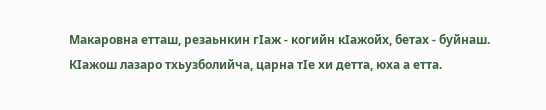Макаровна етташ, резаьнкин гIаж - когийн кIажойх, бетах - буйнаш. КIажош лазаро тхьузболийча, царна тIе хи детта, юха а етта.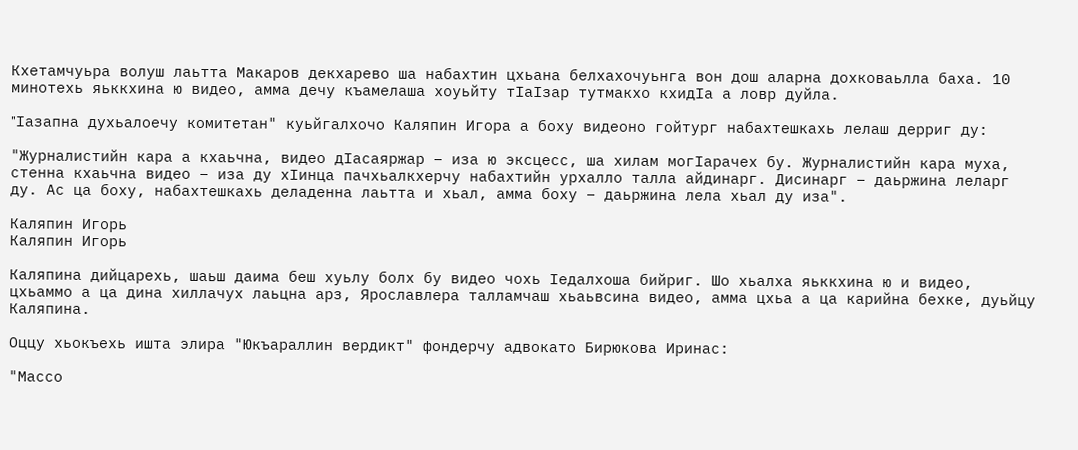Кхетамчуьра волуш лаьтта Макаров декхарево ша набахтин цхьана белхахочуьнга вон дош аларна дохковаьлла баха. 10 минотехь яьккхина ю видео, амма дечу къамелаша хоуьйту тIаIзар тутмакхо кхидIа а ловр дуйла.

"Iазапна духьалоечу комитетан" куьйгалхочо Каляпин Игора а боху видеоно гойтург набахтешкахь лелаш дерриг ду:

"Журналистийн кара а кхаьчна, видео дIасаяржар – иза ю эксцесс, ша хилам могIарачех бу. Журналистийн кара муха, стенна кхаьчна видео – иза ду хIинца пачхьалкхерчу набахтийн урхалло талла айдинарг. Дисинарг – даьржина леларг ду. Ас ца боху, набахтешкахь деладенна лаьтта и хьал, амма боху – даьржина лела хьал ду иза".

Каляпин Игорь
Каляпин Игорь

Каляпина дийцарехь, шаьш даима беш хуьлу болх бу видео чохь Iедалхоша бийриг. Шо хьалха яьккхина ю и видео, цхьаммо а ца дина хиллачух лаьцна арз, Ярославлера талламчаш хьаьвсина видео, амма цхьа а ца карийна бехке, дуьйцу Каляпина.

Оццу хьокъехь ишта элира "Юкъараллин вердикт" фондерчу адвокато Бирюкова Иринас:

"Массо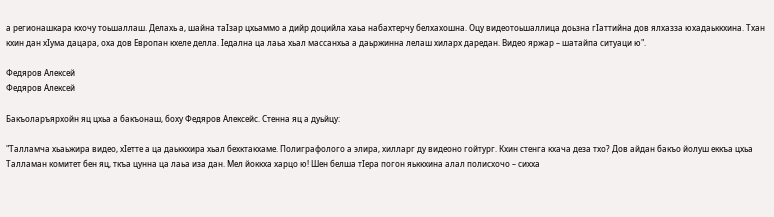а регионашкара кхочу тоьшаллаш. Делахь а, шайна таIзар цхьаммо а дийр доцийла хаьа набахтерчу белхахошна. Оцу видеотоьшаллица доьзна гIаттийна дов ялхазза юхадаьккхина. Тхан кхин дан хIума дацара, оха дов Европан кхеле делла. Iедална ца лаьа хьал массанхьа а даьржинна лелаш хиларх даредан. Видео яржар – шатайпа ситуаци ю".

Федяров Алексей
Федяров Алексей

Бакъоларъярхойн яц цхьа а бакъонаш, боху Федяров Алексейс. Стенна яц а дуьйцу:

"Талламча хьаьжира видео, хIетте а ца даьккхира хьал бехктакхаме. Полиграфолого а элира, хилларг ду видеоно гойтург. Кхин стенга кхача деза тхо? Дов айдан бакъо йолуш еккъа цхьа Талламан комитет бен яц, ткъа цунна ца лаьа иза дан. Мел йоккха харцо ю! Шен белша тIера погон яьккхина алал полисхочо – сихха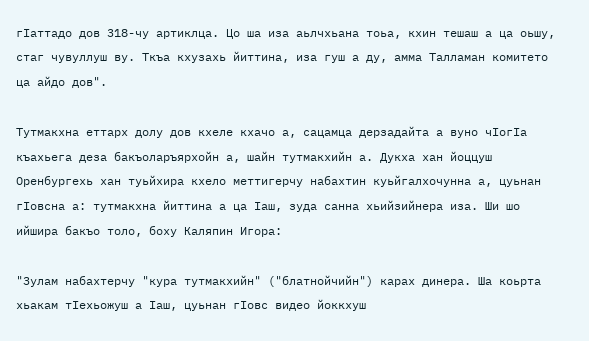гIаттадо дов 318-чу артиклца. Цо ша иза аьлчхьана тоьа, кхин тешаш а ца оьшу, стаг чувуллуш ву. Ткъа кхузахь йиттина, иза гуш а ду, амма Талламан комитето ца айдо дов".

Тутмакхна еттарх долу дов кхеле кхачо а, сацамца дерзадайта а вуно чIогIа къахьега деза бакъоларъярхойн а, шайн тутмакхийн а. Дукха хан йоццуш Оренбургехь хан туьйхира кхело меттигерчу набахтин куьйгалхочунна а, цуьнан гIовсна а: тутмакхна йиттина а ца Iаш, зуда санна хьийзийнера иза. Ши шо ийшира бакъо толо, боху Каляпин Игора:

"Зулам набахтерчу "кура тутмакхийн" ("блатнойчийн") карах динера. Ша коьрта хьакам тIехьожуш а Iаш, цуьнан гIовс видео йоккхуш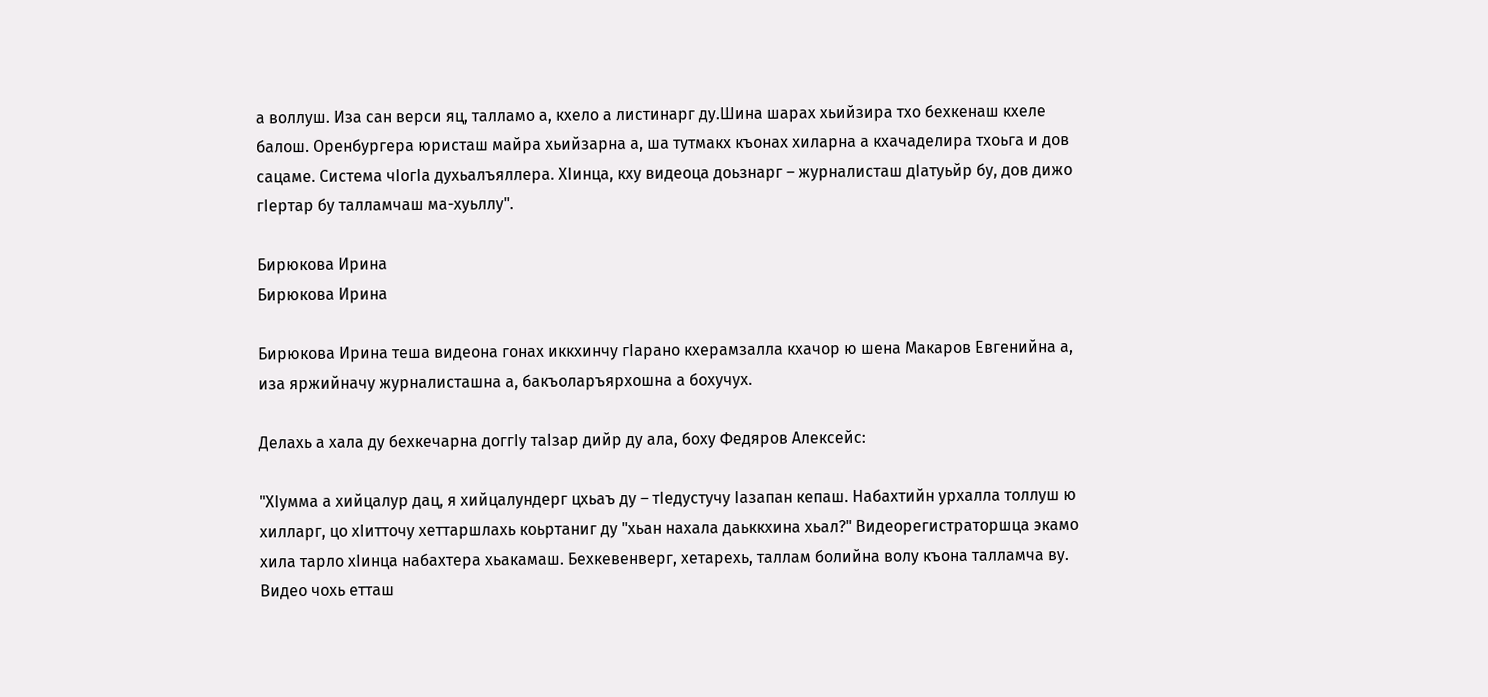а воллуш. Иза сан верси яц, талламо а, кхело а листинарг ду.Шина шарах хьийзира тхо бехкенаш кхеле балош. Оренбургера юристаш майра хьийзарна а, ша тутмакх къонах хиларна а кхачаделира тхоьга и дов сацаме. Система чIогIа духьалъяллера. ХIинца, кху видеоца доьзнарг – журналисташ дIатуьйр бу, дов дижо гIертар бу талламчаш ма-хуьллу".

Бирюкова Ирина
Бирюкова Ирина

Бирюкова Ирина теша видеона гонах иккхинчу гIарано кхерамзалла кхачор ю шена Макаров Евгенийна а, иза яржийначу журналисташна а, бакъоларъярхошна а бохучух.

Делахь а хала ду бехкечарна доггIу таIзар дийр ду ала, боху Федяров Алексейс:

"ХIумма а хийцалур дац, я хийцалундерг цхьаъ ду – тIедустучу Iазапан кепаш. Набахтийн урхалла толлуш ю хилларг, цо хIитточу хеттаршлахь коьртаниг ду "хьан нахала даьккхина хьал?" Видеорегистраторшца экамо хила тарло хIинца набахтера хьакамаш. Бехкевенверг, хетарехь, таллам болийна волу къона талламча ву. Видео чохь етташ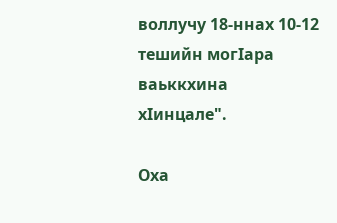воллучу 18-ннах 10-12 тешийн могIара ваьккхина хIинцале".

Оха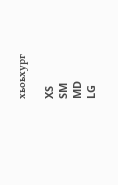хьоьхург

XS
SM
MD
LG